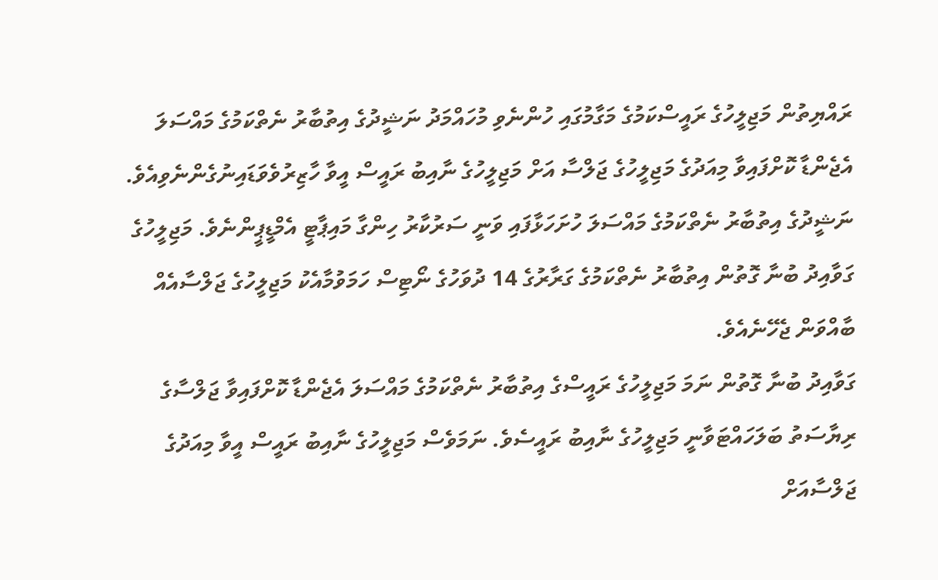ރައްޔިތުން މަޖިލީހުގެ ރައީސްކަމުގެ މަގާމުގައި ހުންނެވި މުހައްމަދު ނަޝީދުގެ އިތުބާރު ނެތްކަމުގެ މައްސަލަ އެޖެންޑާ ކޮށްފައިވާ މިއަދުގެ މަޖިލީހުގެ ޖަލްސާ އަށް މަޖިލީހުގެ ނާއިބު ރައީސް އީވާ ހާޒިރުވެވަޑައިނުގެންނެވިއެވެ.
ނަޝީދުގެ އިތުބާރު ނެތްކަމުގެ މައްސަލަ ހުށަހަޅާފައި ވަނީ ސަރުކާރު ހިންގާ މައިޕާޓީ އެމްޑީޕީންނެވެ. މަޖިލީހުގެ ގަވާއިދު ބުނާ ގޮތުން އިތުބާރު ނެތްކަމުގެ ގަރާރުގެ 14 ދުވަހުގެ ނޯޓިސް ހަމަވުމާއެކު މަޖިލީހުގެ ޖަލްސާއެއް ބާއްވަން ޖެހޭނެއެވެ.
ގަވާއިދު ބުނާ ގޮތުން ނަމަ މަޖިލީހުގެ ރައީސްގެ އިތުބާރު ނެތްކަމުގެ މައްސަލަ އެޖެންޑާ ކޮށްފައިވާ ޖަލްސާގެ ރިޔާސަތު ބަލަހައްޓަވާނީ މަޖިލީހުގެ ނާއިބު ރައީސެވެ. ނަމަވެސް މަޖިލީހުގެ ނާއިބު ރައީސް އީވާ މިއަދުގެ ޖަލްސާއަށް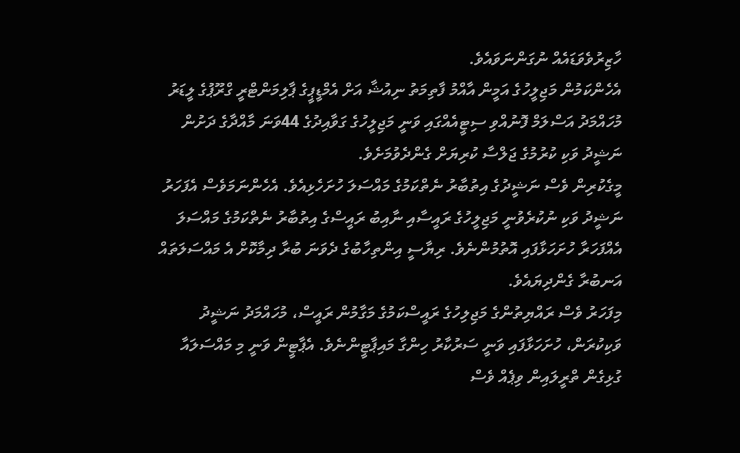ހާޒިރުވެވަޑައެއް ނުގަންނަވައެވެ.
އެހެންކަމުން މަޖިލީހުގެ އަމީން އާއްމު ފާތިމަތު ނިއުޝާ އަށް އެމްޑީޕީގެ ޕާލިމަންޓްރީ ގްރޫޕުގެ ލީޑަރު މުހައްމަދު އަސްލަމް ފޮނުއްވި ސިޓީއެއްގައި ވަނީ މަޖިލީހުގެ ގަވާއިދުގެ 44ވަނަ މާއްދާގެ ދަށުން ނަޝީދު ވަކި ކުރުމުގެ ޖަލްސާ ކުރިޔަށް ގެންދެވުމަށެވެ.
މީގެކުރިން ވެސް ނަޝީދުގެ އިތުބާރު ނެތްކަމުގެ މައްސަލަ ހުށަހެޅިއެވެ. އެހެންނަމަވެސް އެފަހަރު ނަޝީދު ވަކި ނުކުރެވުނީ މަޖިލީހުގެ ރައީސާއި ނާއިބު ރައީސްގެ އިތުބާރު ނެތްކަމުގެ މައްސަލަ އެއްފަހަރާ ހުށަހަޅާފައި އޮތުމުންނެވެ. ރިޔާސީ އިންތިހާބުގެ ދެވަނަ ބުރާ ދިމާކޮށް އެ މައްސަލަތައް އަނބުރާ ގެންދިޔައެވެ.
މިފަހަރު ވެސް ރައްޔިތުންގެ މަޖިލިހުގެ ރައީސްކަމުގެ މަގާމުން ރައީސް، މުހައްމަދު ނަޝީދު ވަކިކުރަން، ހުށަހަޅާފައި ވަނީ ސަރުކާރު ހިންގާ މައިޕާޓީންނެވެ. އެޕާޓީން ވަނީ މި މައްސަލައާ ގުޅިގެން ތްރީލައިން ވިޕެއް ވެސް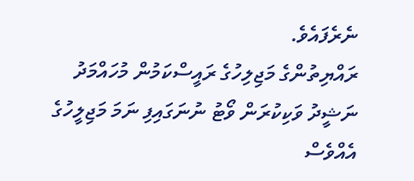ނެރެފައެވެ.
ރައްޔިތުންގެ މަޖިލިހުގެ ރައީސްކަމުން މުހައްމަދު ނަޝީދު ވަކިކުރަން ވޯޓު ނުނަގައިފި ނަމަ މަޖިލީހުގެ އެއްވެސް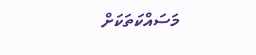މަސައްކަތަކަށް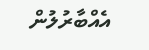އެއްބާރުލުން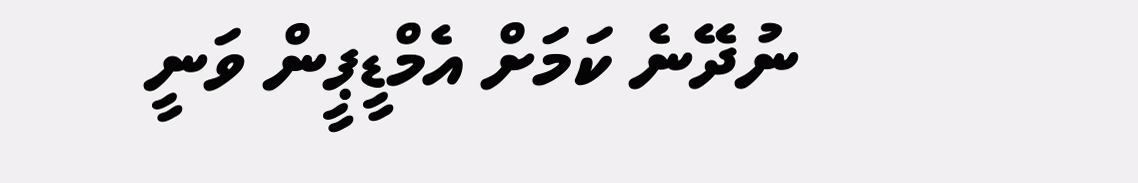ނުދޭނެ ކަމަށް އެމްޑީޕީން ވަނީ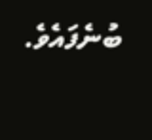ބުނެފައެވެ.